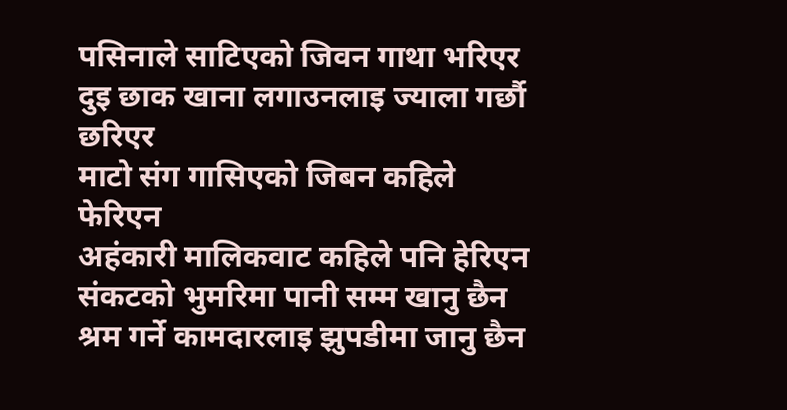पसिनाले साटिएको जिवन गाथा भरिएर
दुइ छाक खाना लगाउनलाइ ज्याला गर्छौ छरिएर
माटो संग गासिएको जिबन कहिले फेरिएन
अहंकारी मालिकवाट कहिले पनि हेरिएन
संकटको भुमरिमा पानी सम्म खानु छैन
श्रम गर्ने कामदारलाइ झुपडीमा जानु छैन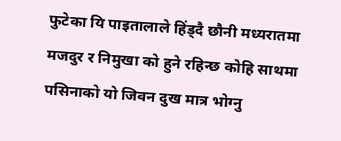फुटेका यि पाइतालाले हिंड्दै छौनी मध्यरातमा
मजदुर र निमुखा को हुने रहिन्छ कोहि साथमा
पसिनाको यो जिवन दुख मात्र भोग्नु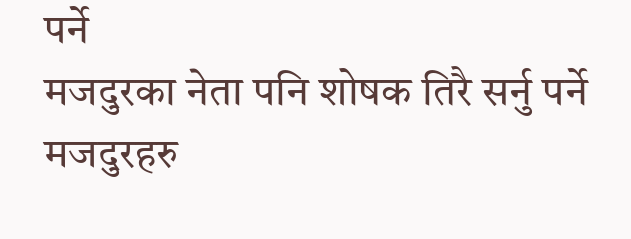पर्ने
मजदुरका नेता पनि शोषक तिरै सर्नु पर्ने
मजदुरहरु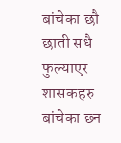बांचेका छौ छाती सधै फुल्याएर
शासकहरु बांचेका छ्न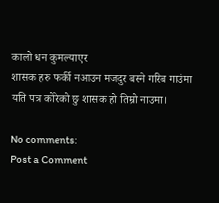कालो धन कुमल्याएर
शासक हरु फर्की नआउन मजदुर बस्ने गरिब गाउंमा
यति पत्र कोरेको छु शासक हो तिम्रो नाउमा।

No comments:
Post a Comment